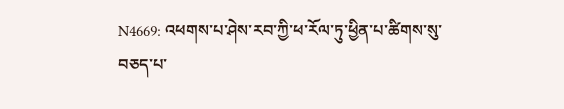N4669: འཕགས་པ་ཤེས་རབ་ཀྱི་ཕ་རོལ་ཏུ་ཕྱིན་པ་ཚིགས་སུ་བཅད་པ་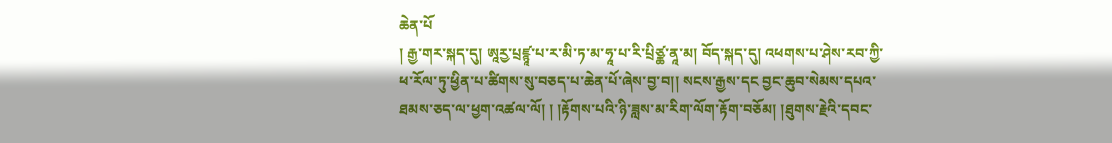ཆེན་པོ
། རྒྱ་གར་སྐད་དུ། ཨཱརྱ་པྲཛྙཱ་པ་ར་མི་ཏ་མ་ཧཱ་པ་རི་པྲིཙྪ་ནཱ་མ། བོད་སྐད་དུ། འཕགས་པ་ཤེས་རབ་ཀྱི་ཕ་རོལ་ཏུ་ཕྱིན་པ་ཚིགས་སུ་བཅད་པ་ཆེན་པོ་ཞེས་བྱ་བ།། སངས་རྒྱས་དང བྱང་ཆུབ་སེམས་དཔའ་ཐམས་ཅད་ལ་ཕྱག་འཚལ་ལོ། ། །རྟོགས་པའི་ཉི་ཟླས་མ་རིག་ལོག་རྟོག་བཅོམ། །ཐུགས་རྗེའི་དབང་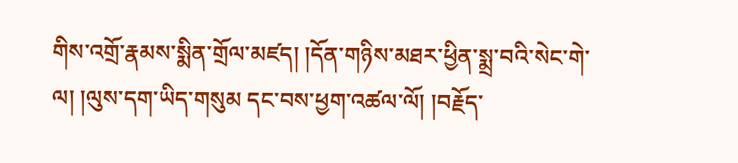གིས་འགྲོ་རྣམས་སྨིན་གྲོལ་མཛད། །དོན་གཉིས་མཐར་ཕྱིན་སྨྲ་བའི་སེང་གེ་ལ། །ལུས་དག་ཡིད་གསུམ དང་བས་ཕྱག་འཚལ་ལོ། །བརྗོད་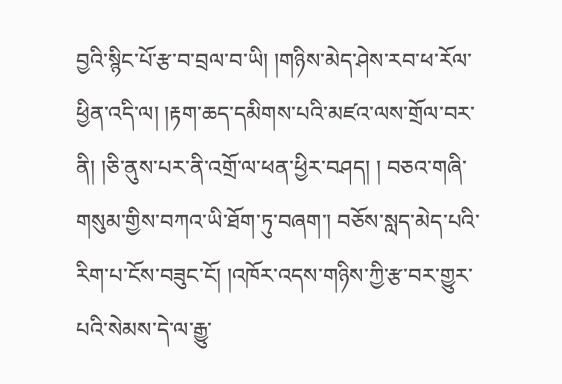བྱའི་སྙིང་པོ་རྩ་བ་བྲལ་བ་ཡི། །གཉིས་མེད་ཤེས་རབ་ཕ་རོལ་ཕྱིན་འདི་ལ། །རྟག་ཆད་དམིགས་པའི་མཛའ་ལས་གྲོལ་བར་ནི། །ཅི་ནུས་པར་ནི་འགྲོ་ལ་ཕན་ཕྱིར་བཤད། ། བཅའ་གཞི་གསུམ་གྱིས་བཀའ་ཡི་ཐོག་ཏུ་བཞག་། བཅོས་སླད་མེད་པའི་རིག་པ་ངོས་བཟུང་ངོ། །འཁོར་འདས་གཉིས་ཀྱི་རྩ་བར་གྱུར་པའི་སེམས་དེ་ལ་རྒྱུ་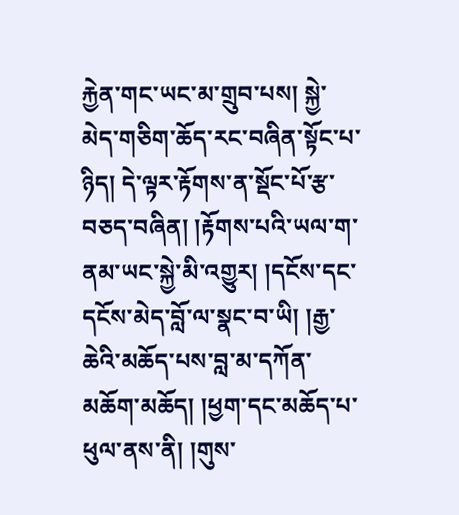རྐྱེན་གང་ཡང་མ་གྲུབ་པས། སྐྱེ་མེད་གཅིག་ཆོད་རང་བཞིན་སྟོང་པ་ཉིད། དེ་ལྟར་རྟོགས་ན་སྡོང་པོ་རྩ་བཅད་བཞིན། །རྟོགས་པའི་ཡལ་ག་ནམ་ཡང་སྐྱེ་མི་འགྱུར། །དངོས་དང་དངོས་མེད་བློ་ལ་སྣང་བ་ཡི། །རྒྱ་ཆེའི་མཆོད་པས་བླ་མ་དཀོན་མཆོག་མཆོད། །ཕྱག་དང་མཆོད་པ་ཕུལ་ནས་ནི། །གུས་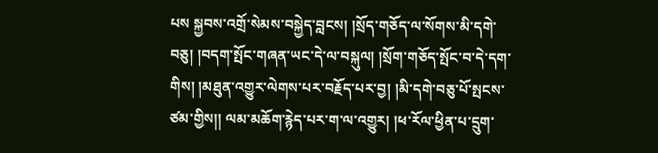པས སྐྱབས་འགྲོ་སེམས་བསྐྱེད་བླངས། །སྲོད་གཅོད་ལ་སོགས་མི་དགེ་བཅུ། །བདག་སྤོང་གཞན་ཡང་དེ་ལ་བསྐུལ། །སྲོག་གཅོད་སྤོང་བ་དེ་དག་གིས། །མཐུན་འགྱུར་ལེགས་པར་བརྗོད་པར་བྱ། །མི་དགེ་བཅུ་པོ་སྤངས་ཙམ་གྱིས།། ལམ་མཆོག་རྙེད་པར་ག་ལ་འགྱུར། །ཕ་རོལ་ཕྱིན་པ་དྲུག་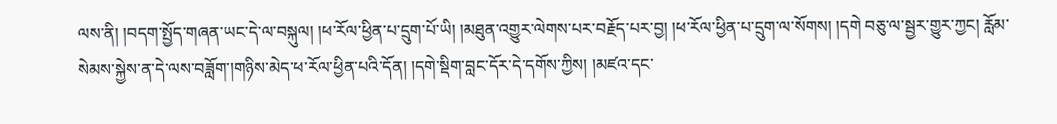ལས་ནི། །བདག་སྤྱོད་གཞན་ཡང་དེ་ལ་བསྐུལ། །ཕ་རོལ་ཕྱིན་པ་དྲུག་པོ་ཡི། །མཐུན་འགྱུར་ལེགས་པར་བརྗོད་པར་བྱ། །ཕ་རོལ་ཕྱིན་པ་དྲུག་ལ་སོགས། །དགེ བཅུ་ལ་སྦྱར་གྱུར་ཀྱང། རློམ་སེམས་སྐྱེས་ན་དེ་ལས་བཟློག་།གཉིས་མེད་ཕ་རོལ་ཕྱིན་པའི་དོན། །དགེ་སྡིག་བླང་དོར་དེ་དགོས་ཀྱིས། །མཛའ་དང་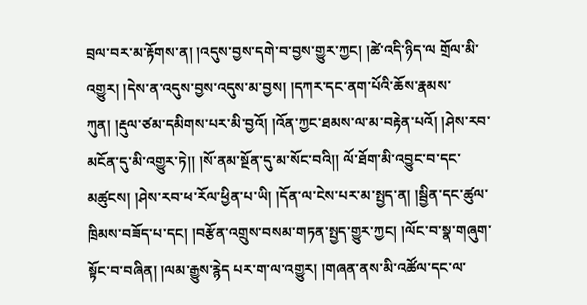བྲལ་བར་མ་རྟོགས་ན། །འདུས་བྱས་དགེ་བ་བྱས་གྱུར་ཀྱང། །ཚེ་འདི་ཉིད་ལ གྲོལ་མི་འགྱུར། །དེས་ན་འདུས་བྱས་འདུས་མ་བྱས། །དཀར་དང་ནག་པོའི་ཆོས་རྣམས་ཀུན། །རྡུལ་ཙམ་དམིགས་པར་མི་བྱའོ། །འོན་ཀྱང་ཐམས་ལ་མ་བརྟེན་པའོ། །ཤེས་རབ་མངོན་དུ་མི་འགྱུར་ཏེ།། །སོ་ནམ་སྔོན་དུ་མ་སོང་བའི།། ལོ་ཐོག་མི་འབྱུང་བ་དང་མཚུངས། །ཤེས་རབ་ཕ་རོལ་ཕྱིན་པ་ཡི། །དོན་ལ་ངེས་པར་མ་སྤྱད་ན། །སྦྱིན་དང་ཚུལ་ཁྲིམས་བཟོད་པ་དང། །བརྩོན་འགྲུས་བསམ་གཏན་སྤྱད་གྱུར་ཀྱང། །ལོང་བ་སྣ་གཞུག་སྟོང་བ་བཞིན། །ལམ་རྒྱུས་རྙེད པར་ག་ལ་འགྱུར། །གཞན་ནས་མི་འཚོལ་དང་ལ་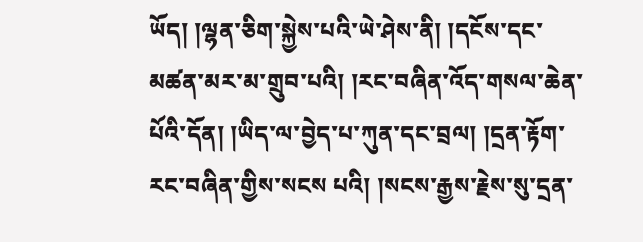ཡོད། །ལྷན་ཅིག་སྐྱེས་པའི་ཡེ་ཤེས་ནི། །དངོས་དང་མཚན་མར་མ་གྲུབ་པའི། །རང་བཞིན་འོད་གསལ་ཆེན་པོའི་དོན། །ཡིད་ལ་བྱེད་པ་ཀུན་དང་བྲལ། །དྲན་རྟོག་རང་བཞིན་གྱིས་སངས པའི། །སངས་རྒྱས་རྗེས་སུ་དྲན་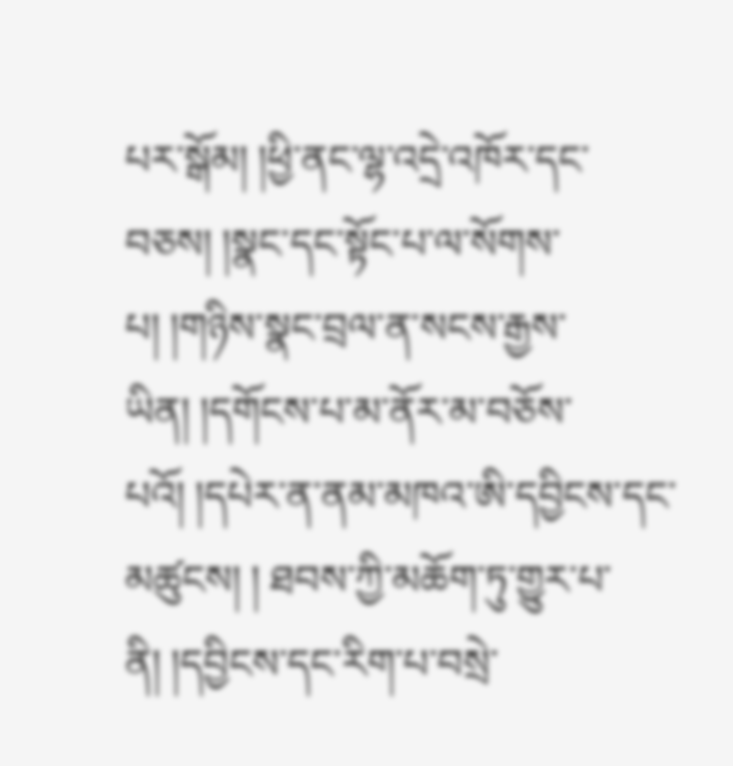པར་སྒོམ། །ཕྱི་ནང་ལྷ་འདྲེ་འཁོར་དང་བཅས། །སྣང་དང་སྟོང་པ་ལ་སོགས་པ། །གཉིས་སྣང་བྲལ་ན་སངས་རྒྱས་ཡིན། །དགོངས་པ་མ་ནོར་མ་བཅོས་པའོ། །དཔེར་ན་ནམ་མཁའ་ཨི་དབྱིངས་དང་མཚུངས། ། ཐབས་ཀྱི་མཆོག་ཏུ་གྱུར་པ་ནི། །དབྱིངས་དང་རིག་པ་བསྲེ་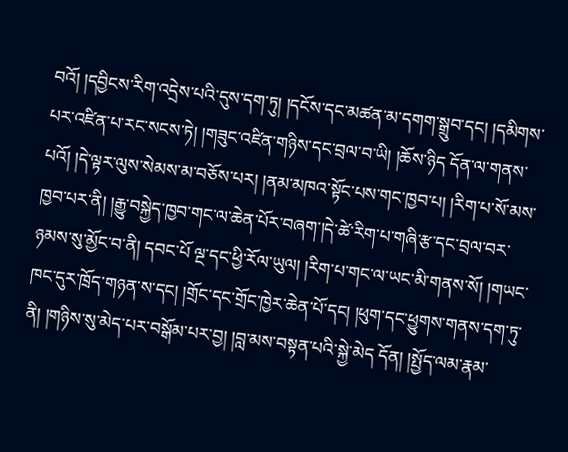བའོ། །དབྱིངས་རིག་འདྲེས་པའི་དུས་དག་ཏུ། །དངོས་དང་མཚན་མ་དགག་སྒྲུབ་དང། །དམིགས་པར་འཛིན་པ་རང་སངས་ཏེ། །གཟུང་འཛིན་གཉིས་དང་བྲལ་བ་ཡི། །ཆོས་ཉིད དོན་ལ་གནས་པའོ། །དེ་ལྟར་ལུས་སེམས་མ་བཅོས་པར། །ནམ་མཁའ་སྟོང་པས་གང་ཁྱབ་པ། །རིག་པ་སོ་མས་ཁྱབ་པར་ནི། །རྒྱུ་བསྐྱེད་ཁྱབ་གང་ལ་ཆེན་པོར་བཞག་།དེ་ཚེ་རིག་པ་གཞི་རྩ་དང་བྲལ་བར་ཉམས་སུ་མྱོང་བ་ནི། དབང་པོ ལྔ་དང་ཕྱི་རོལ་ཡུལ། །རིག་པ་གང་ལ་ཡང་མི་གནས་སོ། །གཡང་ཁང་དུར་ཁྲོད་གཉན་ས་དང། །གྲོང་དང་གྲོང་ཁྱེར་ཆེན་པོ་དང། །ཕུག་དང་ཕྱུགས་གནས་དག་ཏུ་ནི། །གཉིས་སུ་མེད་པར་བསྒོམ་པར་བྱ། །བླ་མས་བསྟན་པའི་སྐྱེ་མེད དོན། །སྤྱོད་ལམ་རྣམ་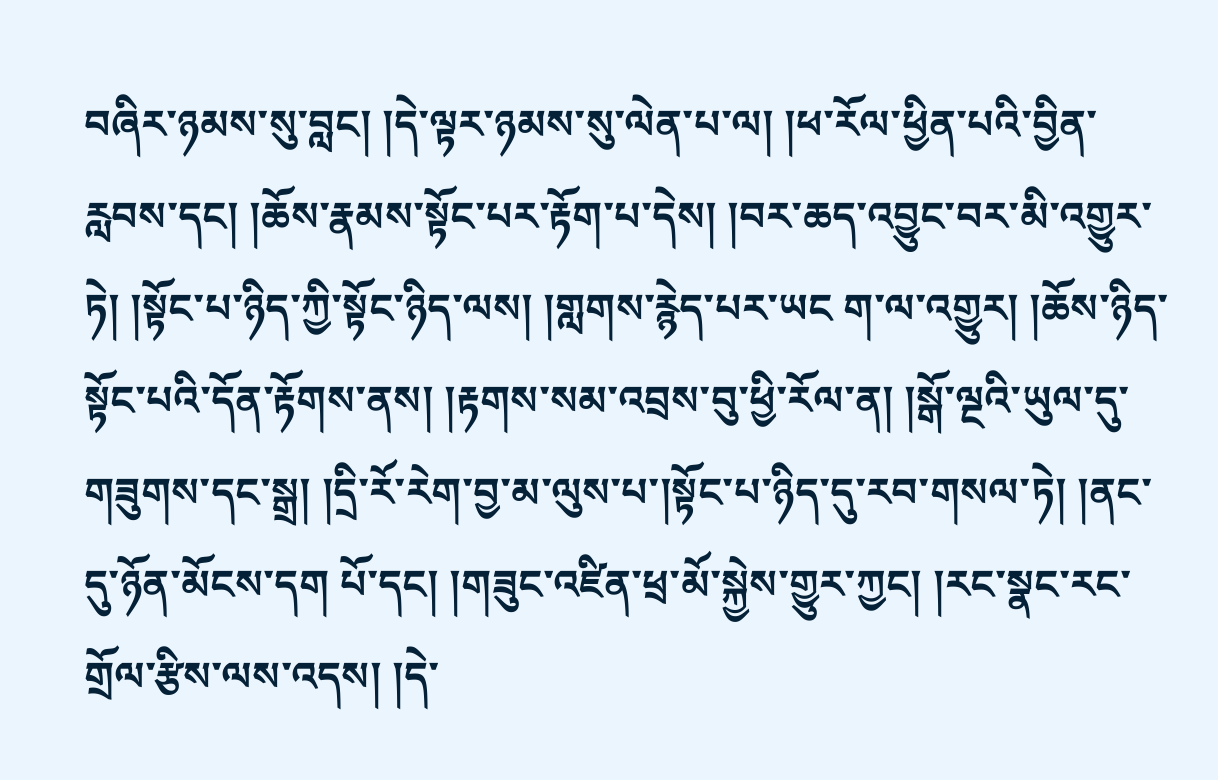བཞིར་ཉམས་སུ་བླང། །དེ་ལྟར་ཉམས་སུ་ལེན་པ་ལ། །ཕ་རོལ་ཕྱིན་པའི་བྱིན་རླབས་དང། །ཆོས་རྣམས་སྟོང་པར་རྟོག་པ་དེས། །བར་ཆད་འབྱུང་བར་མི་འགྱུར་ཏེ། །སྟོང་པ་ཉིད་ཀྱི་སྟོང་ཉིད་ལས། །གླགས་རྙེད་པར་ཡང ག་ལ་འགྱུར། །ཆོས་ཉིད་སྟོང་པའི་དོན་རྟོགས་ནས། །རྟགས་སམ་འབྲས་བུ་ཕྱི་རོལ་ན། །སྒོ་ལྔའི་ཡུལ་དུ་གཟུགས་དང་སྒྲ། །དྲི་རོ་རེག་བྱ་མ་ལུས་པ་།སྟོང་པ་ཉིད་དུ་རབ་གསལ་ཏེ། །ནང་དུ་ཉོན་མོངས་དག པོ་དང། །གཟུང་འཛིན་ཕྲ་མོ་སྐྱེས་གྱུར་ཀྱང། །རང་སྣང་རང་གྲོལ་རྩིས་ལས་འདས། །དེ་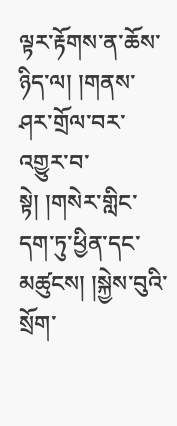ལྟར་རྟོགས་ན་ཆོས་ཉིད་ལ། །གནས་ཤར་གྲོལ་བར་འགྱུར་བ་སྟེ། །གསེར་གླིང་དག་ཏུ་ཕྱིན་དང་མཚུངས། །སྐྱེས་བུའི་སྲོག་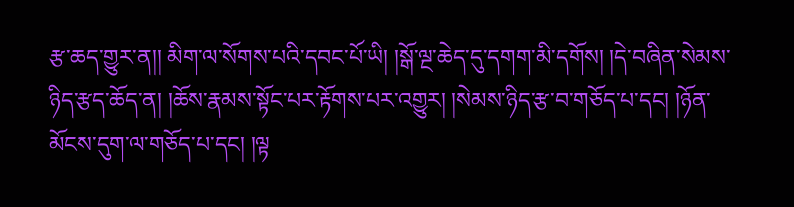རྩ་ཆད་གྱུར་ན།། མིག་ལ་སོགས་པའི་དབང་པོ་ཡི། །སྒོ་ལྔ་ཆེད་དུ་དགག་མི་དགོས། །དེ་བཞིན་སེམས་ཉིད་རྩད་ཆོད་ན། །ཆོས་རྣམས་སྟོང་པར་རྟོགས་པར་འགྱུར། །སེམས་ཉིད་རྩ་བ་གཅོད་པ་དང། །ཉོན་མོངས་དུག་ལ་གཅོད་པ་དང། །ལྟ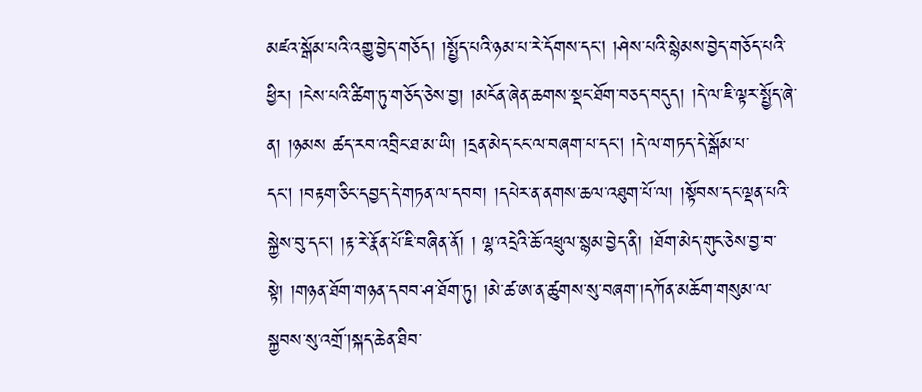མཛའ་སྒོམ་པའི་འགྱུ་བྱེད་གཅོད། །སྤྱོད་པའི་ཉམ་པ་རེ་དོགས་དང། །ཤེས་པའི་སྙེམས་བྱེད་གཅོད་པའི་ཕྱིར། །ངེས་པའི་ཚིག་ཏུ་གཅོད་ཅེས་བྱ། །མངོན་ཞེན་ཆགས་སྡང་ཐོག་བཅད་བདུད། །དེ་ལ་ཇི་ལྟར་སྤྱོད་ཞེ་ན། །ཉམས ཚད་རབ་འབྲིང་ཐ་མ་ཡི། །དྲན་མེད་ངང་ལ་བཞག་པ་དང། །དེ་ལ་གཏད་དེ་སྒོམ་པ་དང། །བརྟག་ཅིང་དབྱད་དེ་གཏན་ལ་དབབ། །དཔེར་ན་ནགས་ཆལ་འཐུག་པོ་ལ། །སྟོབས་དང་ལྡན་པའི་སྐྱེས་བུ་དང། །རྟ་རེ་རྣོན་པོ་ཇི་བཞིན་ནོ། ། ལྷ་འདྲེའི་ཆོ་འཕྲུལ་སྙམ་བྱེད་ནི། །ཐོག་མེད་གུང་ཅེས་བྱ་བ་སྟེ། །གཉན་ཐོག་གཉན་དབབ་ཤ་ཐོག་ཏུ། །མེ་ཚ་ཨ་ན་ཚུགས་སུ་བཞག་།དཀོན་མཆོག་གསུམ་ལ་སྐྱབས་སུ་འགྲོ་།སྐད་ཆེན་ཐིབ་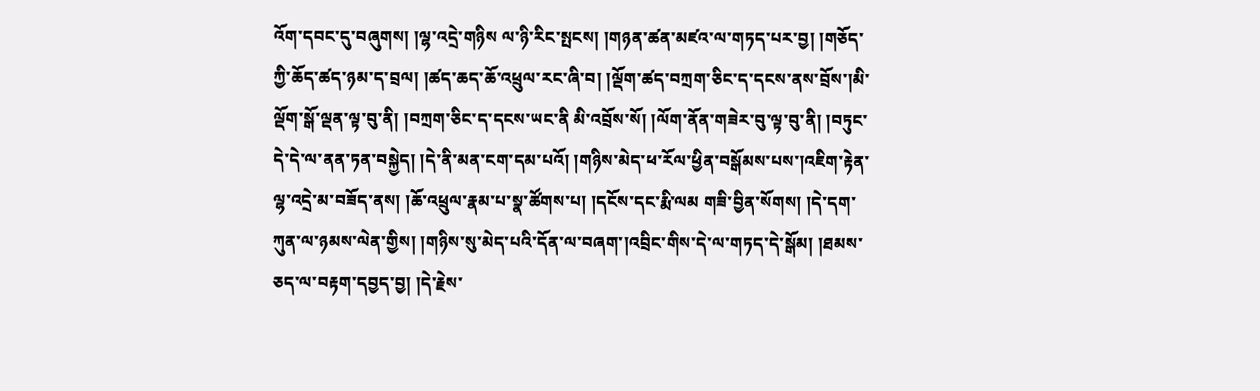འོག་དབང་དུ་བཞུགས། །ལྷ་འདྲེ་གཉིས ལ་ཉི་རིང་སྤངས། །གཉན་ཚན་མཛའ་ལ་གཏད་པར་བྱ། །གཅོད་ཀྱི་ཆོད་ཚད་ཉམ་ད་བྲལ། །ཚད་ཆད་ཆོ་འཕྲུལ་རང་ཞི་བ། །ལྡོག་ཚད་བཀྲག་ཅིང་ད་དངས་ནས་བྲོས་།མི་ལྡོག་སྒོ་ལྡན་ལྟ་བུ་ནི། །བཀྲག་ཅིང་ད་དངས་ཡང་ནི མི་འབྲོས་སོ། །ལོག་ནོན་གཟེར་བུ་ལྟ་བུ་ནི། །བཏུང་དེ་དེ་ལ་ནན་ཏན་བསྐྱེད། །དེ་ནི་མན་ངག་དམ་པའོ། །གཉིས་མེད་ཕ་རོལ་ཕྱིན་བསྒོམས་པས་།འཇིག་རྟེན་ལྷ་འདྲེ་མ་བཟོད་ནས། །ཆོ་འཕྲུལ་རྣམ་པ་སྣ་ཚོགས་པ། །དངོས་དང་རྨི་ལམ གཟི་བྱིན་སོགས། །དེ་དག་ཀུན་ལ་ཉམས་ལེན་གྱིས། །གཉིས་སུ་མེད་པའི་དོན་ལ་བཞག་།འབྲིང་གིས་དེ་ལ་གཏད་དེ་སྒོམ། །ཐམས་ཅད་ལ་བརྟག་དབྱད་བྱ། །དེ་རྗེས་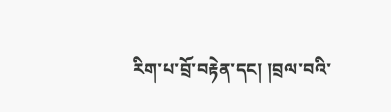རིག་པ་བྲོ་བརྟེན་དང། །བྲལ་བའི་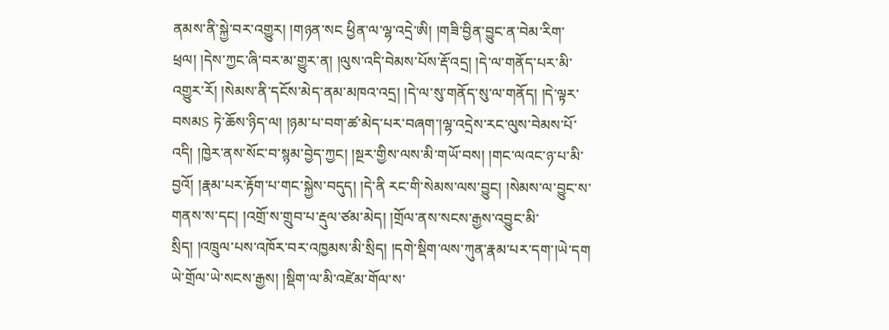ནམས་ནི་སྐྱེ་བར་འགྱུར། །གཉན་སང ཕྱིན་ལ་ལྷ་འདྲེ་ཨི། །གཟི་བྱིན་བྱུང་ན་བེམ་རིག་ཕྲལ། །དེས་ཀྱང་ཞི་བར་མ་གྱུར་ན། །ལུས་འདི་བེམས་པོས་རྡོ་འདྲ། །དེ་ལ་གནོད་པར་མི་འགྱུར་རོ། །སེམས་ནི་དངོས་མེད་ནམ་མཁའ་འདྲ། །དེ་ལ་སུ་གནོད་སུ་ལ་གནོད། །དེ་ལྟར་བསམS ཏེ་ཆོས་ཉིད་ལ། །ཉམ་པ་བག་ཚ་མེད་པར་བཞག་།ལྷ་འདྲེས་རང་ལུས་བེམས་པོ་འདི། །ཁྱེར་ནས་སོང་བ་སྙམ་བྱེད་ཀྱང། །སྔར་གྱིས་ལས་མི་གཡོ་བས། །གང་ལའང་ཉ་པ་མི་བྱའོ། །རྣམ་པར་རྟོག་པ་གང་སྐྱེས་བདུད། །དེ་ནི རང་གི་སེམས་ལས་བྱུང། །སེམས་ལ་བྱུང་ས་གནས་ས་དང། །འགྲོ་ས་གྲུབ་པ་རྡུལ་ཙམ་མེད། །གྲོལ་ནས་སངས་རྒྱས་འབྱུང་མི་སྲིད། །འཁྲུལ་པས་འཁོར་བར་འཁྱམས་མི་སྲིད། །དགེ་སྡིག་ལས་ཀུན་རྣམ་པར་དག་།ཡེ་དག ཡེ་གྲོལ་ཡེ་སངས་རྒྱས། །སྡིག་ལ་མི་འཛེམ་གོལ་ས་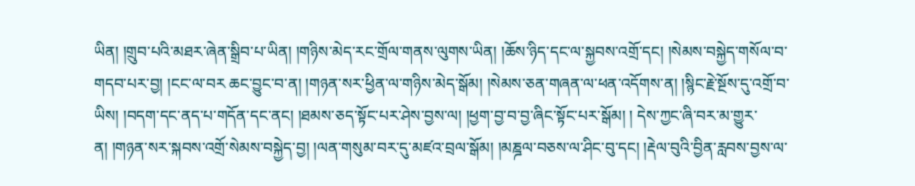ཡིན། །གྲུབ་པའི་མཐར་ཞེན་སྒྲིབ་པ་ཡིན། །གཉིས་མེད་རང་གྲོལ་གནས་ལུགས་ཡིན། །ཆོས་ཉིད་དང་ལ་སྐྱབས་འགྲོ་དང། །སེམས་བསྐྱེད་གསོལ་བ་གདབ་པར་བྱ། །ངང་ལ་བར ཆང་བྱུང་བ་ན། །གཉན་སར་ཕྱིན་ལ་གཉིས་མེད་སྒོམ། །སེམས་ཅན་གཞན་ལ་ཕན་འདོགས་ན། །སྙིང་རྗེ་སྔོས་དུ་འགྲོ་བ་ཡིས། །བདག་དང་ནད་པ་གདོན་དང་ནང། །ཐམས་ཅད་སྟོང་པར་ཤེས་བྱས་ལ། །ཕྱག་བྱ་བ་བྱ་ཞིང་སྟོང་པར་སྒོམ། ། དེས་ཀྱང་ཞི་བར་མ་གྱུར་ན། །གཉན་སར་སྐབས་འགྲོ་སེམས་བསྐྱེད་བྱ། །ལན་གསུམ་བར་དུ་མཛའ་བྲལ་སྒོམ། །མཎྜལ་བཅས་ལ་ཤིང་བུ་དང། །རྡེལ་བུའི་བྱིན་རླབས་བྱས་ལ་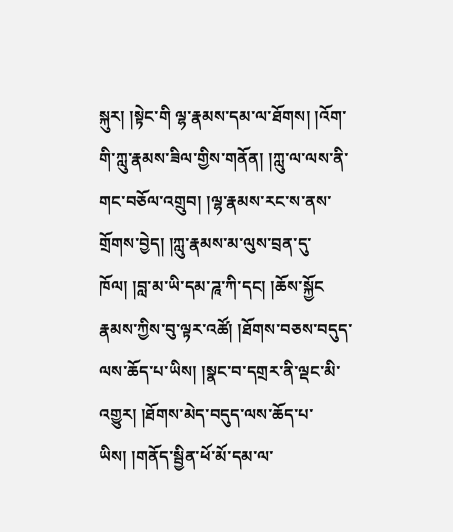སྐུར། །སྟེང་གི ལྷ་རྣམས་དམ་ལ་ཐོགས། །འོག་གི་ཀླུ་རྣམས་ཟིལ་གྱིས་གནོན། །ཀླུ་ལ་ལས་ནི་གང་བཅོལ་འགྲུབ། །ལྷ་རྣམས་རང་ས་ནས་གྲོགས་བྱེད། །ཀླུ་རྣམས་མ་ལུས་བྲན་དུ་ཁོལ། །བླ་མ་ཡི་དམ་ཌཱ་ཀི་དང། །ཆོས་སྐྱོང རྣམས་ཀྱིས་བུ་ལྟར་འཚོ། །ཐོགས་བཅས་བདུད་ལས་ཆོད་པ་ཡིས། །སྣང་བ་དགྲར་ནི་ལྡང་མི་འགྱུར། །ཐོགས་མེད་བདུད་ལས་ཆོད་པ་ཡིས། །གནོད་སྦྱིན་ཕོ་མོ་དམ་ལ་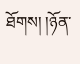ཐོགས། །ཉོན་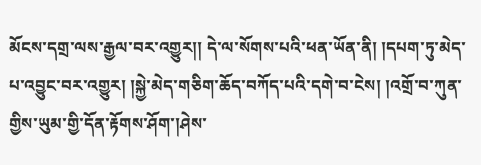མོངས་དགྲ་ལས་རྒྱལ་བར་འགྱུར།། དེ་ལ་སོགས་པའི་ཕན་ཡོན་ནི། །དཔག་ཏུ་མེད་པ་འབྱུང་བར་འགྱུར། །སྐྱེ་མེད་གཅིག་ཆོད་བཀོད་པའི་དགེ་བ་ངེས། །འགྲོ་བ་ཀུན་གྱིས་ཡུམ་གྱི་དོན་རྟོགས་ཤོག་།ཤེས་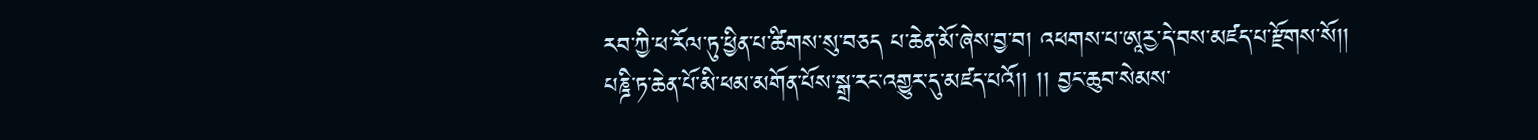རབ་ཀྱི་ཕ་རོལ་ཏུ་ཕྱིན་པ་ཚིགས་སུ་བཅད པ་ཆེན་མོ་ཞེས་བྱ་བ། འཕགས་པ་ཨཱརྱ་དེ་བས་མཛད་པ་རྫོགས་སོ།། པཎྜི་ཏ་ཆེན་པོ་མི་ཕམ་མགོན་པོས་སྒྲ་རང་འགྱུར་དུ་མཛད་པའོ།། །། བྱང་ཆུབ་སེམས་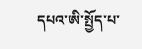དཔའ་ཨི་སྤྱོད་པ་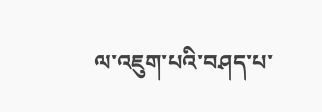ལ་འཇུག་པའི་བཤད་པ་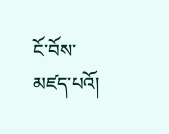ངོ་བོས་མཛད་པའོ།